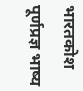भारतकोश
पूर्णप्रज्ञ भाष्य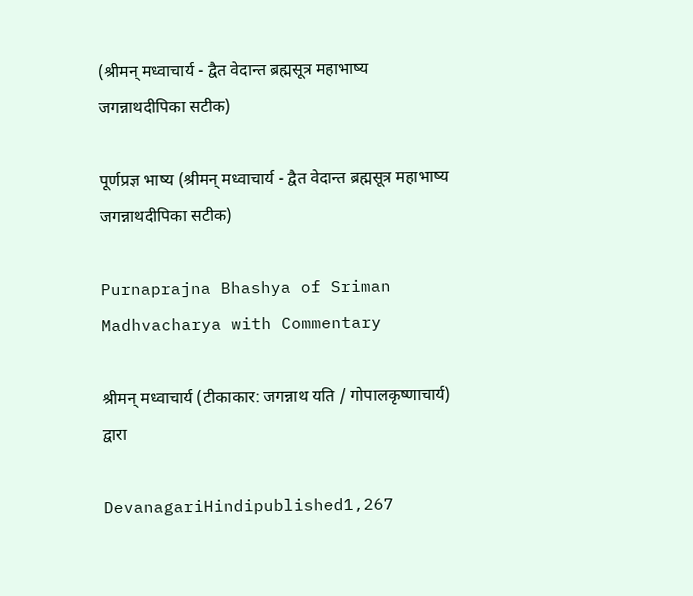(श्रीमन् मध्वाचार्य - द्वैत वेदान्त ब्रह्मसूत्र महाभाष्य जगन्नाथदीपिका सटीक)

पूर्णप्रज्ञ भाष्य (श्रीमन् मध्वाचार्य - द्वैत वेदान्त ब्रह्मसूत्र महाभाष्य जगन्नाथदीपिका सटीक)

Purnaprajna Bhashya of Sriman Madhvacharya with Commentary

श्रीमन् मध्वाचार्य (टीकाकार: जगन्नाथ यति / गोपालकृष्णाचार्य) द्वारा

DevanagariHindipublished1,267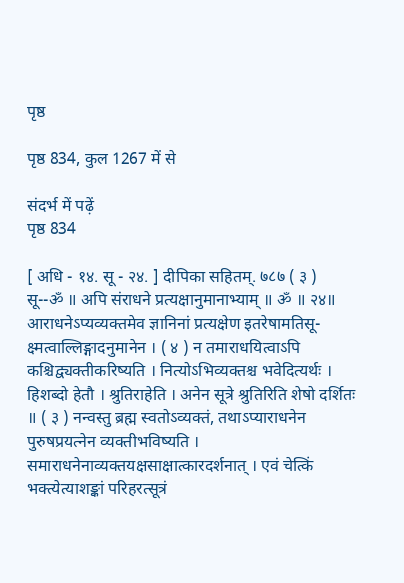पृष्ठ

पृष्ठ 834, कुल 1267 में से

संदर्भ में पढ़ें
पृष्ठ 834

[ अधि - १४. सू - २४. ] दीपिका सहितम्. ७८७ ( ३ ) सू--ॐ ॥ अपि संराधने प्रत्यक्षानुमानाभ्याम् ॥ ॐ ॥ २४॥ आराधनेऽप्यव्यक्तमेव ज्ञानिनां प्रत्यक्षेण इतरेषामतिसू- क्ष्मत्वाल्लिङ्गादनुमानेन । ( ४ ) न तमाराधयित्वाऽपि कश्चिद्व्यक्तीकरिष्यति । नित्योऽभिव्यक्तश्च भवेदित्यर्थः । हिशब्दो हेतौ । श्रुतिराहेति । अनेन सूत्रे श्रुतिरिति शेषो दर्शितः ॥ ( ३ ) नन्वस्तु ब्रह्म स्वतोऽव्यक्तं, तथाऽप्याराधनेन पुरुषप्रयत्नेन व्यक्तीभविष्यति । समाराधनेनाव्यक्तयक्षसाक्षात्कारदर्शनात् । एवं चेत्किं भक्त्येत्याशङ्कां परिहरत्सूत्रं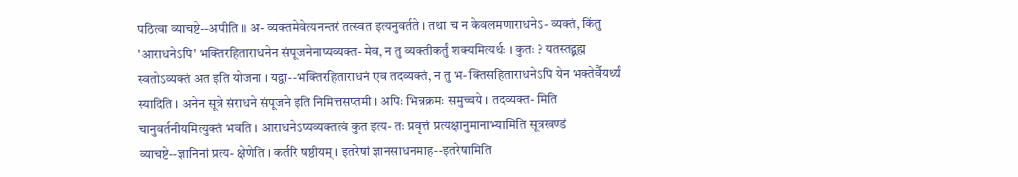पठित्वा व्याचष्टे--अपीति ॥ अ- व्यक्तमेवेत्यनन्तरं तत्स्वत इत्यनुवर्तते । तथा च न केवलमणाराधनेऽ- व्यक्तं, किंतु 'आराधनेऽपि' भक्तिरहिताराधनेन संपूजनेनाप्यव्यक्त- मेव, न तु व्यक्तीकर्तुं शक्यमित्यर्थः । कुतः ? यतस्तद्ब्रह्म स्वतोऽव्यक्तं अत इति योजना । यद्वा--भक्तिरहिताराधनं एव तदव्यक्तं, न तु भ- क्तिसहिताराधनेऽपि येन भक्तेर्वैयर्थ्यं स्यादिति । अनेन सूत्रे संराधने संपूजने इति निमित्तसप्तमी । अपिः भिन्नक्रमः समुच्चये । तदव्यक्त- मिति चानुवर्तनीयमित्युक्तं भवति । आराधनेऽप्यव्यक्तत्वं कुत इत्य- तः प्रवृत्तं प्रत्यक्षानुमानाभ्यामिति सूत्रखण्डं व्याचष्टे--ज्ञानिनां प्रत्य- क्षेणेति । कर्तरि षष्ठीयम् । इतरेषां ज्ञानसाधनमाह--इतरेषामिति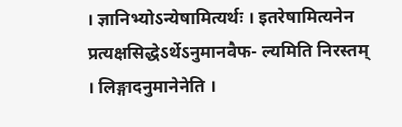। ज्ञानिभ्योऽन्येषामित्यर्थः । इतरेषामित्यनेन प्रत्यक्षसिद्धेऽर्थेऽनुमानवैफ- ल्यमिति निरस्तम् । लिङ्गादनुमानेनेति ।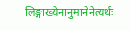लिङ्गाख्येनानुमानेनेत्यर्थः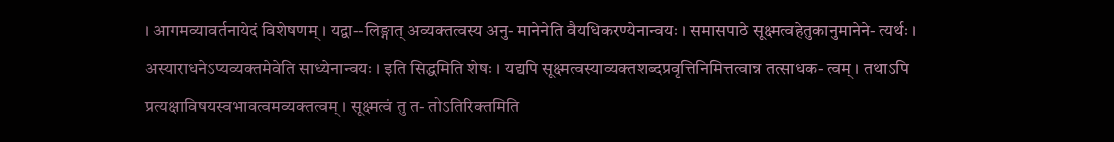। आगमव्यावर्तनायेदं विशेषणम् । यद्वा--लिङ्गात् अव्यक्तत्वस्य अनु- मानेनेति वैयधिकरण्येनान्वयः । समासपाठे सूक्ष्मत्वहेतुकानुमानेने- त्यर्थः । अस्याराधनेऽप्यव्यक्तमेवेति साध्येनान्वयः । इति सिद्धमिति शेषः । यद्यपि सूक्ष्मत्वस्याव्यक्तशब्दप्रवृत्तिनिमित्तत्वान्न तत्साधक- त्वम् । तथाऽपि प्रत्यक्षाविषयस्वभावत्वमव्यक्तत्वम् । सूक्ष्मत्वं तु त- तोऽतिरिक्तमिति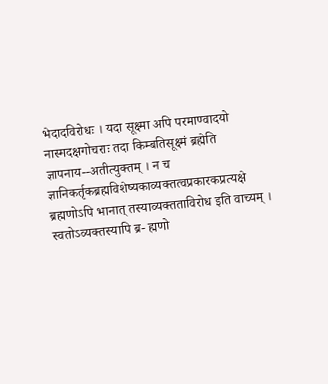भेदादविरोधः । यदा सूक्ष्मा अपि परमाण्वादयो नास्मदक्षगोचराः तदा किम्बतिसूक्ष्मं ब्रह्मेति ज्ञापनाय--अतीत्युक्तम् । न च ज्ञानिकर्तृकब्रह्मविशेष्यकाव्यक्तत्वप्रकारकप्रत्यक्षे ब्रह्मणोऽपि भानात् तस्याव्यक्तताविरोध इति वाच्यम् । स्वतोऽव्यक्तस्यापि ब्र- ह्मणो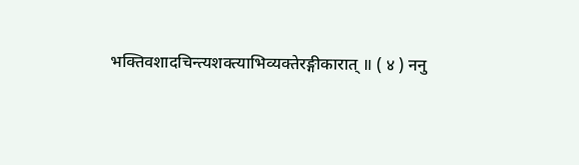भक्तिवशादचिन्त्यशक्त्याभिव्यक्तेरङ्गीकारात् ॥ ( ४ ) ननु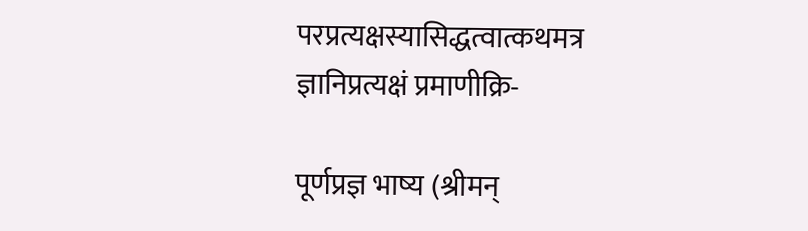परप्रत्यक्षस्यासिद्धत्वात्कथमत्र ज्ञानिप्रत्यक्षं प्रमाणीक्रि-

पूर्णप्रज्ञ भाष्य (श्रीमन्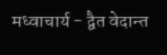मध्वाचार्य - द्वैत वेदान्त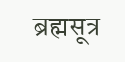ब्रह्मसूत्र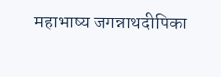महाभाष्य जगन्नाथदीपिका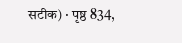सटीक) · पृष्ठ 834,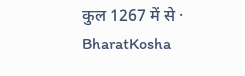कुल 1267 में से · BharatKosha